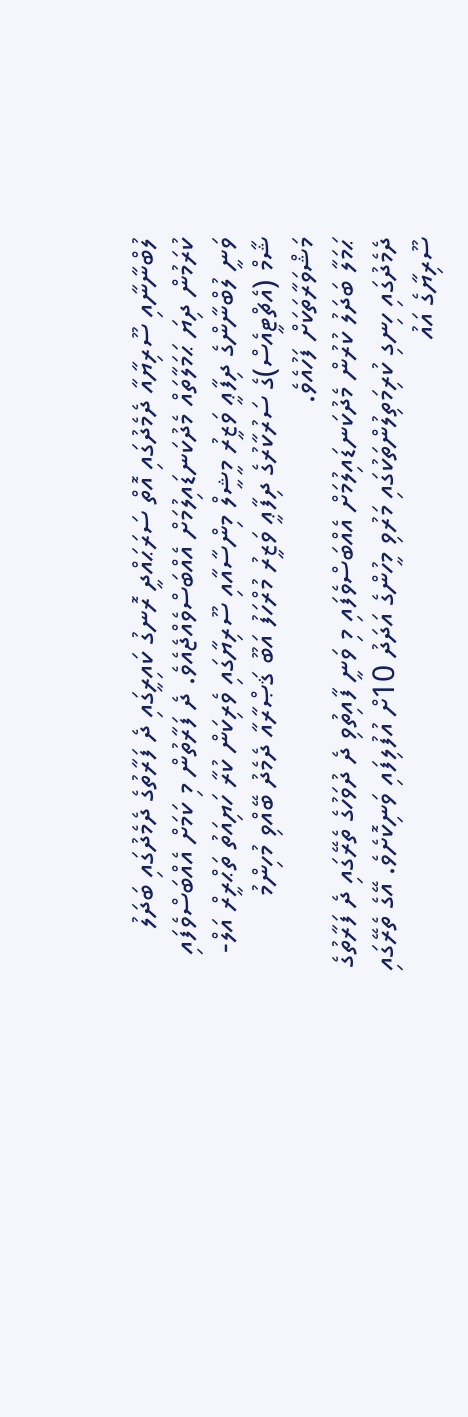ލުބްނާނާއި ސޫރިޔާއާ ދެމެދުގައި އޮތް ސަރަޙައްދީ ރޮނގު ކައިރީގައި ދެ ފަރާތުގެ ދެމެދުގައި ބަދަލު ކުރަމުން ދިޔަ ޙަމަލާތައް މެދުކަނޑައިލުމަށް އެއްބަސްވެއްޖެއެވެ. ދެ ފަރާތުން މި ކަމަށް އެއްބަސްވެފައި ވަނީ ލުބްނާންގެ ދިފާޢީ ވަޒީރު މީޝީލް މިންސާއާއި ސޫރިޔާގައި ވެރިކަން ކުރާ ހަޔިއަތު ތަޙްރީރް އަލް-ޝާމް (އެޗްޓީއެސް)ގެ ސަރުކާރުގެ ދިފާޢީ ވަޒީރު މުރްހަފު އަބޫ ޤަޞްރާއާ ދެމެދު ބޭއްވި މުހިންމު މަޝްވަރާތަކަށް ފަހުއެވެ.
ޙަމަލާ ބަދަލު ކުރުން މެދުކަނޑައިލުމަށް އެއްބަސްވެފައި މި ވަނީ ފާއިތުވި ދެ ދުވަހުގެ ތެރޭގައި ދެ ފަރާތުގެ ދެމެދުގައި ހިނގި ކުރިމަތިލުންތަކުގައި މަރުވި މީހުންގެ އަދަދު 10ށް އުފުލިފައި ވަނިކޮށެވެ. އޭގެ ތެރޭގައި ސޫރިޔާގެ އައު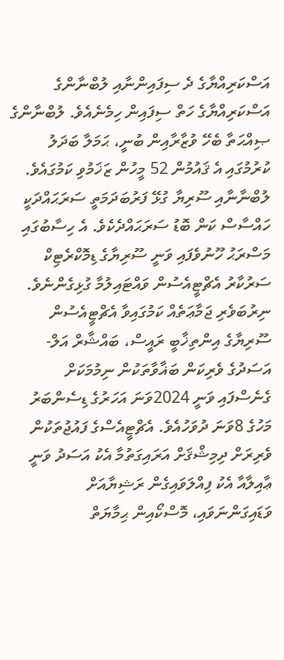އަސްކަރިއްޔާގެ ދެ ސިފައިންނާއި ލުބްނާންގެ އަސްކަރިއްޔާގެ ހަތް ސިފައިން ހިމެނެއެވެ. ލުބްނާންގެ ޞިއްޙަތާ ބެހޭ ވުޒާރާއިން ބުނީ، ޙަމަލާ ބަދަލު ކުރުމުގައި އެ ޤައުމުން 52 މީހުން ޒަޚަމުވި ކަމުގައެވެ.
ލުބްނާނާއި ސޫރިޔާ ގުޅޭ ފަރުބަދަމަތީ ސަރަޙައްދަކީ ހައްސާސް ކަން ބޮޑު ސަރަޙައްދެކެވެ. އެ ހިސާބުގައި މަސްރަޙު ހޫނުވެފައި ވަނީ ސޫރިޔާގެ ޑިމޮކްރެޓިކް ސަރުކާރު އެޗްޓީއެސުން ވައްޓައިލުމާ ގުޅިގެންނެވެ. ނިރުބަވެރި ޖަމާޢަތެއް ކަމުގައިވާ އެޗްޓީއެސުން ސޫރިޔާގެ އިންތިޚާބީ ރައީސް، ބައްޝާރް އަލް-އަސަދުގެ ވެރިކަން ބަޣާވާތަކުން ނިމުމަކަށް ގެނެސްފައި ވަނީ 2024ވަނަ އަހަރުގެ ޑިސެންބަރު މަހުގެ 8ވަނަ ދުވަހުއެވެ. އެޗްޓީއެސްގެ ފައުޖުތަކުން ވެރިރަށް ދިމިޝްޤަށް އަރައިގަތުމާ އެކު އަސަދު ވަނީ ޢާއިލާއާ އެކު ފިއްލަވައިގެން ރަޝިޔާއަށް ވަޑައިގަންނަވައި، މޮސްކޯއިން ޙިމާޔަތް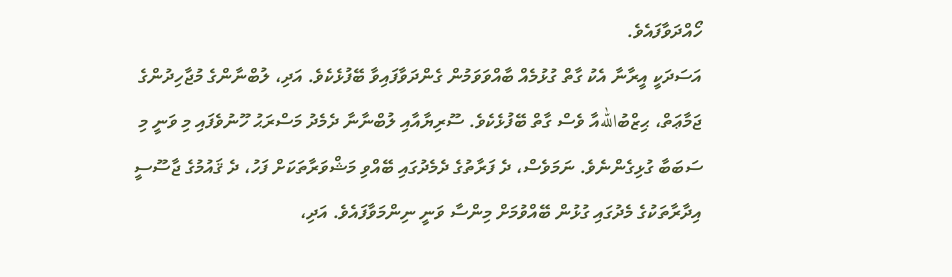ހޯއްދަވާފައެވެ.
އަސަދަކީ އީރާނާ އެކު ގާތް ގުޅުމެއް ބާއްވަވަމުން ގެންދަވާފައިވާ ބޭފުޅެކެވެ. އަދި، ލުބްނާންގެ މުޖާހިދުންގެ ޖަމާޢަތް، ޙިޒްބުاللهއާ ވެސް ގާތް ބޭފުޅެކެވެ. ސޫރިޔާއާއި ލުބްނާނާ ދެމެދު މަސްރަޙު ހޫނުވެފައި މި ވަނީ މި ސަބަބާ ގުޅިގެންނެވެ. ނަމަވެސް، ދެ ފަރާތުގެ ދެމެދުގައި ބޭއްވި މަޝްވަރާތަކަށް ފަހު، ދެ ޤައުމުގެ ޖާސޫސީ އިދާރާތަކުގެ މެދުގައި ގުޅުން ބޭއްވުމަށް މިންސާ ވަނީ ނިންމަވާފައެވެ. އަދި،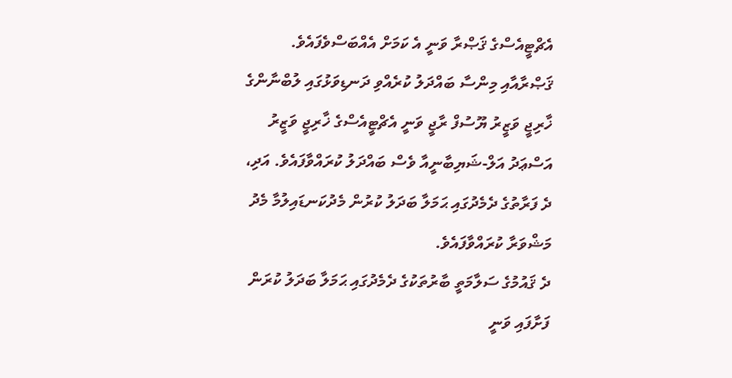އެޗްޓީއެސްގެ ޤަޞްރާ ވަނީ އެ ކަމަށް އެއްބަސްވެފައެވެ.
ޤަޞްރާއާއި މިންސާ ބައްދަލު ކުރެއްވި ދަނޑިވަޅުގައި ލުބްނާންގެ ޚާރިޖީ ވަޒީރު ޔޫސުފް ރާޖީ ވަނީ އެޗްޓީއެސްގެ ޚާރިޖީ ވަޒީރު އަސްޢަދު އަލް-ޝަޔިބާނީއާ ވެސް ބައްދަލު ކުރައްވާފައެވެ. އަދި، ދެ ފަރާތުގެ ދެމެދުގައި ޙަމަލާ ބަދަލު ކުރުން މެދުކަނޑައިލުމާ މެދު މަޝްވަރާ ކުރައްވާފައެވެ.
ދެ ޤައުމުގެ ސަލާމަތީ ބާރުތަކުގެ ދެމެދުގައި ޙަމަލާ ބަދަލު ކުރަން ފަށާފައި ވަނީ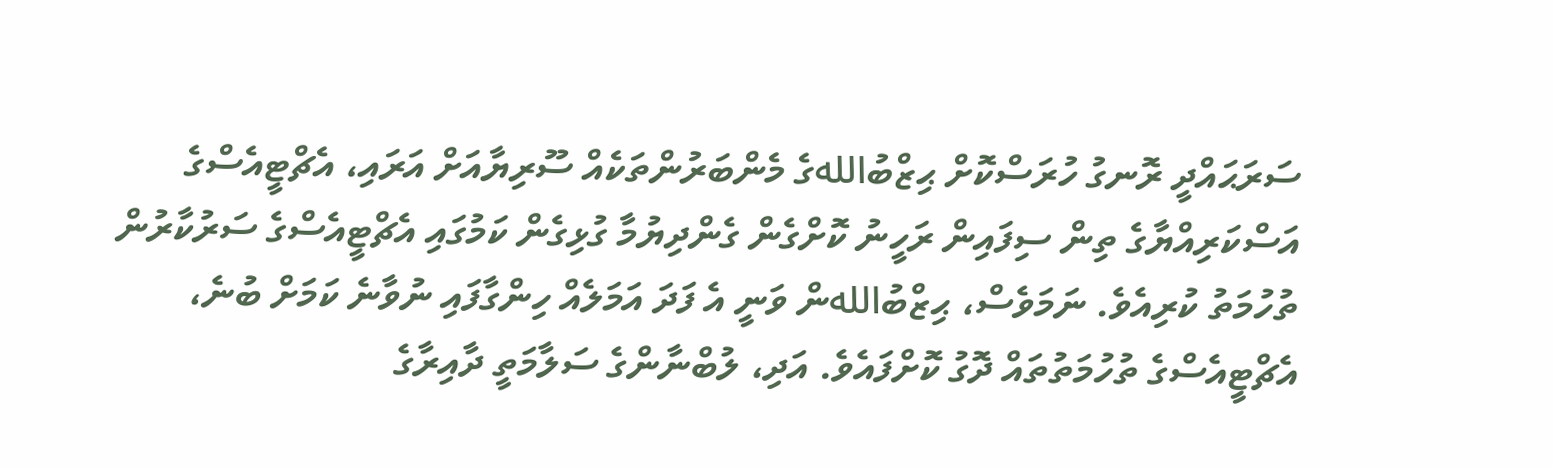ސަރަޙައްދީ ރޮނގު ހުރަސްކޮށް ޙިޒްބުاللهގެ މެންބަރުންތަކެއް ސޫރިޔާއަށް އަރައި، އެޗްޓީއެސްގެ އަސްކަރިއްޔާގެ ތިން ސިފައިން ރަހީނު ކޮށްގެން ގެންދިޔުމާ ގުޅިގެން ކަމުގައި އެޗްޓީއެސްގެ ސަރުކާރުން ތުހުމަތު ކުރިއެވެ. ނަމަވެސް، ޙިޒްބުاللهން ވަނީ އެ ފަދަ އަމަލެއް ހިންގާފައި ނުވާނެ ކަމަށް ބުނެ، އެޗްޓީއެސްގެ ތުހުމަތުތައް ދޮގު ކޮށްފައެވެ. އަދި، ލުބްނާންގެ ސަލާމަތީ ދާއިރާގެ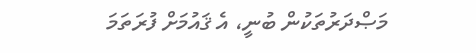މަޞްދަރުތަކުން ބުނީ، އެ ޤައުމަށް ފުރަތަމަ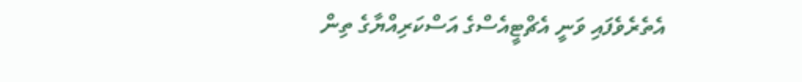އެތެރެވެފައި ވަނީ އެޗްޓީއެސްގެ އަސްކަރިއްޔާގެ ތިން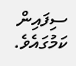ސިފައިން ކަމުގައެވެ.